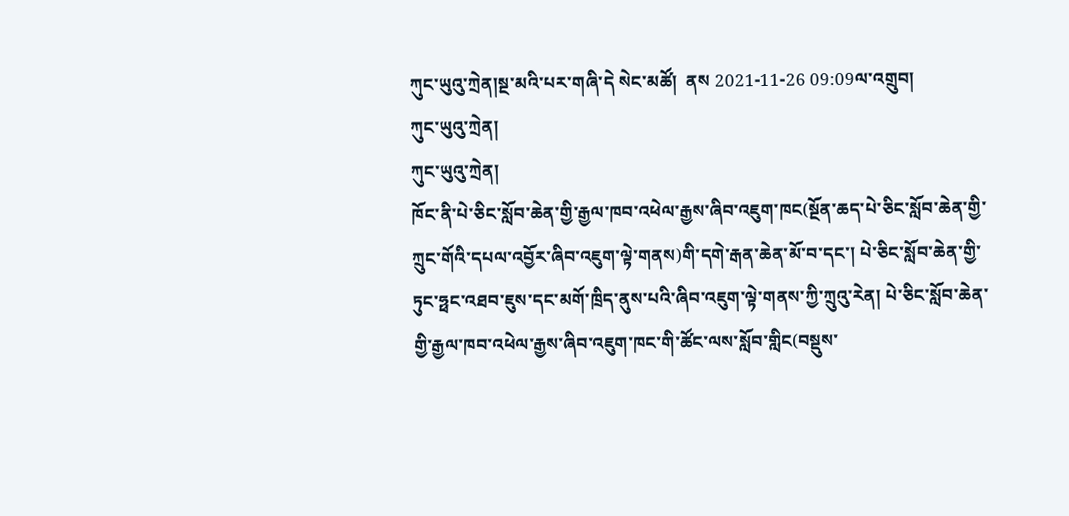ཀུང་ཡུའུ་ཀྲེན།སྔ་མའི་པར་གཞི་དེ སེང་མཚོ།  ནས 2021-11-26 09:09ལ་འགྲུབ།
ཀུང་ཡུའུ་ཀྲེན།
ཀུང་ཡུའུ་ཀྲེན།
ཁོང་ནི་པེ་ཅིང་སློབ་ཆེན་གྱི་རྒྱལ་ཁབ་འཕེལ་རྒྱས་ཞིབ་འཇུག་ཁང(སྔོན་ཆད་པེ་ཅིང་སློབ་ཆེན་གྱི་ཀྲུང་གོའི་དཔལ་འབྱོར་ཞིབ་འཇུག་ལྟེ་གནས)གི་དགེ་རྒན་ཆེན་མོ་བ་དང་། པེ་ཅིང་སློབ་ཆེན་གྱི་ཏུང་ཧྥང་འཐབ་ཇུས་དང་མགོ་ཁྲིད་ནུས་པའི་ཞིབ་འཇུག་ལྟེ་གནས་ཀྱི་ཀྲུའུ་རེན། པེ་ཅིང་སློབ་ཆེན་གྱི་རྒྱལ་ཁབ་འཕེལ་རྒྱས་ཞིབ་འཇུག་ཁང་གི་ཚོང་ལས་སློབ་གླིང(བསྡུས་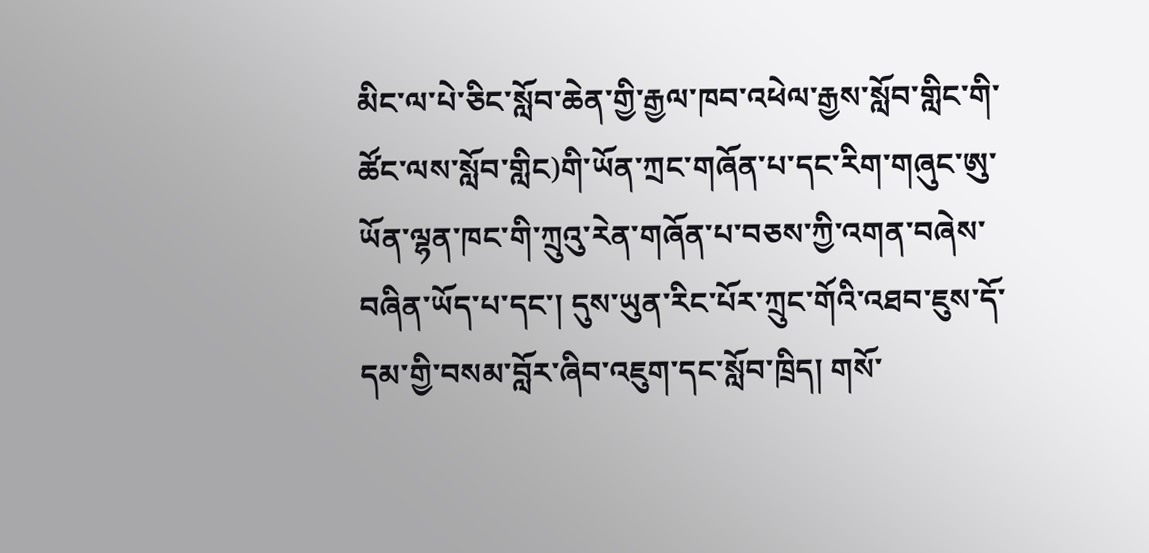མིང་ལ་པེ་ཅིང་སློབ་ཆེན་གྱི་རྒྱལ་ཁབ་འཕེལ་རྒྱས་སློབ་གླིང་གི་ཚོང་ལས་སློབ་གླིང)གི་ཡོན་ཀྲང་གཞོན་པ་དང་རིག་གཞུང་ཨུ་ཡོན་ལྷན་ཁང་གི་ཀྲུའུ་རེན་གཞོན་པ་བཅས་ཀྱི་འགན་བཞེས་བཞིན་ཡོད་པ་དང་། དུས་ཡུན་རིང་པོར་ཀྲུང་གོའི་འཐབ་ཇུས་དོ་དམ་གྱི་བསམ་བློར་ཞིབ་འཇུག་དང་སློབ་ཁྲིད། གསོ་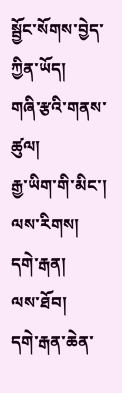སྦྱོང་སོགས་བྱེད་ཀྱིན་ཡོད།
གཞི་རྩའི་གནས་ཚུལ།
རྒྱ་ཡིག་གི་མིང་།
ལས་རིགས།
དགེ་རྒན།
ལས་ཐོབ།
དགེ་རྒན་ཆེན་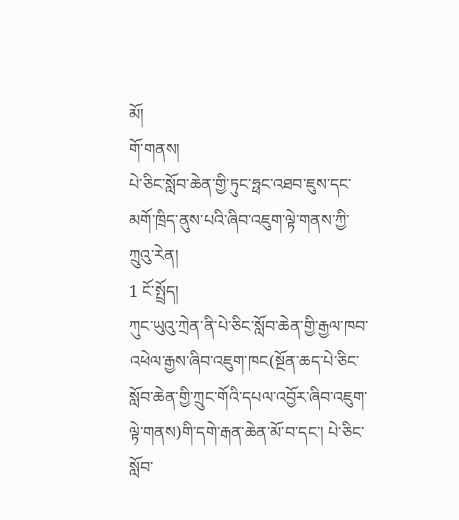མོ།
གོ་གནས།
པེ་ཅིང་སློབ་ཆེན་གྱི་ཏུང་ཧྥང་འཐབ་ཇུས་དང་མགོ་ཁྲིད་ནུས་པའི་ཞིབ་འཇུག་ལྟེ་གནས་ཀྱི་ཀྲུའུ་རེན།
1 ངོ་སྤྲོད།
ཀུང་ཡུའུ་ཀྲེན་ནི་པེ་ཅིང་སློབ་ཆེན་གྱི་རྒྱལ་ཁབ་འཕེལ་རྒྱས་ཞིབ་འཇུག་ཁང(སྔོན་ཆད་པེ་ཅིང་སློབ་ཆེན་གྱི་ཀྲུང་གོའི་དཔལ་འབྱོར་ཞིབ་འཇུག་ལྟེ་གནས)གི་དགེ་རྒན་ཆེན་མོ་བ་དང་། པེ་ཅིང་སློབ་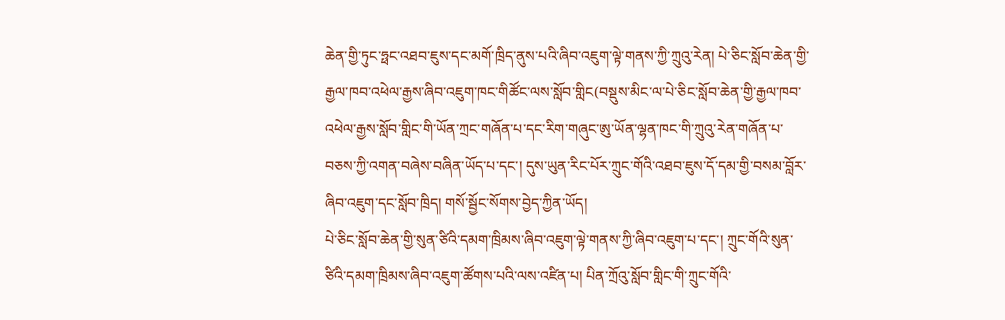ཆེན་གྱི་ཏུང་ཧྥང་འཐབ་ཇུས་དང་མགོ་ཁྲིད་ནུས་པའི་ཞིབ་འཇུག་ལྟེ་གནས་ཀྱི་ཀྲུའུ་རེན། པེ་ཅིང་སློབ་ཆེན་གྱི་རྒྱལ་ཁབ་འཕེལ་རྒྱས་ཞིབ་འཇུག་ཁང་གིཚོང་ལས་སློབ་གླིང(བསྡུས་མིང་ལ་པེ་ཅིང་སློབ་ཆེན་གྱི་རྒྱལ་ཁབ་འཕེལ་རྒྱས་སློབ་གླིང་གི་ཡོན་ཀྲང་གཞོན་པ་དང་རིག་གཞུང་ཨུ་ཡོན་ལྷན་ཁང་གི་ཀྲུའུ་རེན་གཞོན་པ་བཅས་ཀྱི་འགན་བཞེས་བཞིན་ཡོད་པ་དང་། དུས་ཡུན་རིང་པོར་ཀྲུང་གོའི་འཐབ་ཇུས་དོ་དམ་གྱི་བསམ་བློར་ཞིབ་འཇུག་དང་སློབ་ཁྲིད། གསོ་སྦྱོང་སོགས་བྱེད་ཀྱིན་ཡོད།
པེ་ཅིང་སློབ་ཆེན་གྱི་སུན་ཙིའི་དམག་ཁྲིམས་ཞིབ་འཇུག་ལྟེ་གནས་ཀྱི་ཞིབ་འཇུག་པ་དང་། ཀྲུང་གོའི་སུན་ཙིའི་དམག་ཁྲིམས་ཞིབ་འཇུག་ཚོགས་པའི་ལས་འཛིན་པ། པིན་ཀྲོའུ་སློབ་གླིང་གི་ཀྲུང་གོའི་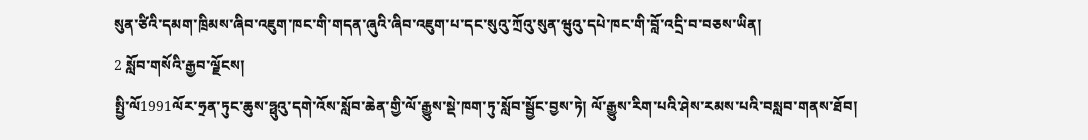སུན་ཙིའི་དམག་ཁྲིམས་ཞིབ་འཇུག་ཁང་གི་གདན་ཞུའི་ཞིབ་འཇུག་པ་དང་སུའུ་ཀྲོའུ་སུན་ཝུའུ་དཔེ་ཁང་གི་བློ་འདྲི་བ་བཅས་ཡིན།
2 སློབ་གསོའི་རྒྱབ་ལྗོངས།
སྤྱི་ལོ1991ལོར་ཧྲན་ཏུང་ཆུས་ཧྥུའུ་དགེ་འོས་སློབ་ཆེན་གྱི་ལོ་རྒྱུས་སྡེ་ཁག་ཏུ་སློབ་སྦྱོང་བྱས་ཏེ། ལོ་རྒྱུས་རིག་པའི་ཤེས་རམས་པའི་བསླབ་གནས་ཐོབ།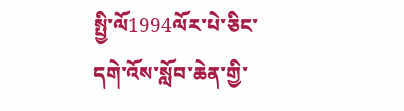སྤྱི་ལོ1994ལོར་པེ་ཅིང་དགེ་འོས་སློབ་ཆེན་གྱི་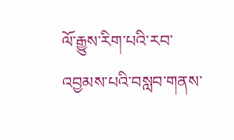ལོ་རྒྱུས་རིག་པའི་རབ་འབྱམས་པའི་བསླབ་གནས་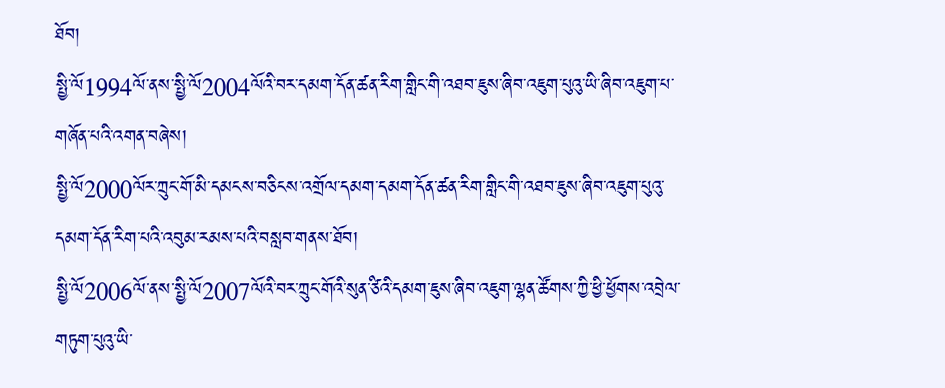ཐོབ།
སྤྱི་ལོ1994ལོ་ནས་སྤྱི་ལོ2004ལོའི་བར་དམག་དོན་ཚན་རིག་གླིང་གི་འཐབ་ཇུས་ཞིབ་འཇུག་པུའུ་ཡི་ཞིབ་འཇུག་པ་གཞོན་པའི་འགན་བཞེས།
སྤྱི་ལོ2000ལོར་ཀྲུང་གོ་མི་དམངས་བཅིངས་འགྲོལ་དམག་དམག་དོན་ཚན་རིག་གླིང་གི་འཐབ་ཇུས་ཞིབ་འཇུག་པུའུ་དམག་དོན་རིག་པའི་འབུམ་རམས་པའི་བསླབ་གནས་ཐོབ།
སྤྱི་ལོ2006ལོ་ནས་སྤྱི་ལོ2007ལོའི་བར་ཀྲུང་གོའི་སུན་ཙིའི་དམག་ཇུས་ཞིབ་འཇུག་ལྷན་ཚོགས་ཀྱི་ཕྱི་ཕྱོགས་འབྲེལ་གཏུག་པུའུ་ཡི་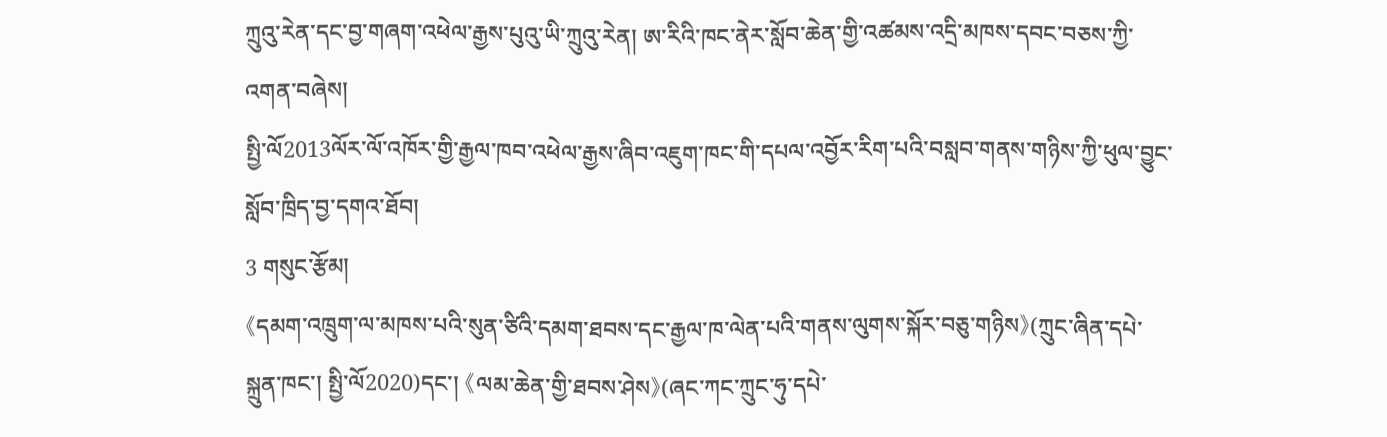ཀྲུའུ་རེན་དང་བྱ་གཞག་འཕེལ་རྒྱས་པུའུ་ཡི་ཀྲུའུ་རེན། ཨ་རིའི་ཁང་ནེར་སློབ་ཆེན་གྱི་འཚམས་འདྲི་མཁས་དབང་བཅས་ཀྱི་འགན་བཞེས།
སྤྱི་ལོ2013ལོར་ལོ་འཁོར་གྱི་རྒྱལ་ཁབ་འཕེལ་རྒྱས་ཞིབ་འཇུག་ཁང་གི་དཔལ་འབྱོར་རིག་པའི་བསླབ་གནས་གཉིས་ཀྱི་ཕུལ་བྱུང་སློབ་ཁྲིད་བྱ་དགའ་ཐོབ།
3 གསུང་རྩོམ།
《དམག་འཁྲུག་ལ་མཁས་པའི་སུན་ཙིའི་དམག་ཐབས་དང་རྒྱལ་ཁ་ལེན་པའི་གནས་ལུགས་སྐོར་བཅུ་གཉིས》(ཀྲུང་ཞིན་དཔེ་སྐྲུན་ཁང་། སྤྱི་ལོ2020)དང་། 《ལམ་ཆེན་གྱི་ཐབས་ཤེས》(ཞང་ཀང་ཀྲུང་ཧུ་དཔེ་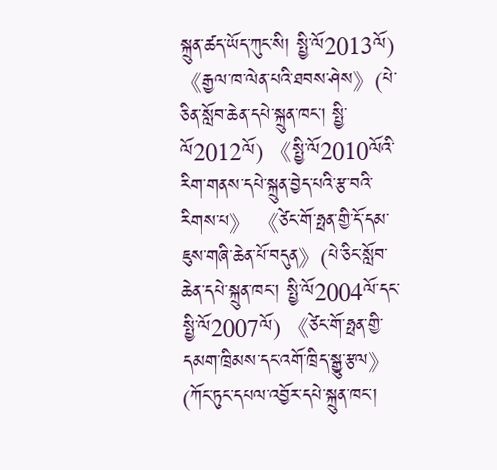སྐྲུན་ཚད་ཡོད་ཀུང་སི། སྤྱི་ལོ2013ལོ) 《རྒྱལ་ཁ་ལེན་པའི་ཐབས་ཤེས》(པེ་ཅིན་སློབ་ཆེན་དཔེ་སྐྲུན་ཁང་། སྤྱི་ལོ2012ལོ) 《སྤྱི་ལོ2010ལོའི་རིག་གནས་དཔེ་སྐྲུན་བྱེད་པའི་རྩ་བའི་རིགས་པ》 《ཙེང་གོ་ཧྥན་གྱི་དོ་དམ་ཇུས་གཞི་ཆེན་པོ་བདུན》(པེ་ཅིང་སློབ་ཆེན་དཔེ་སྐྲུན་ཁང་། སྤྱི་ལོ2004ལོ་དང་སྤྱི་ལོ2007ལོ) 《ཙེང་གོ་ཧྥན་གྱི་དམག་ཁྲིམས་དང་འགོ་ཁྲིད་སྒྱུ་རྩལ》(ཀོང་ཏུང་དཔལ་འབྱོར་དཔེ་སྐྲུན་ཁང་།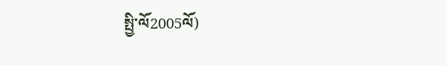སྤྱི་ལོ2005ལོ)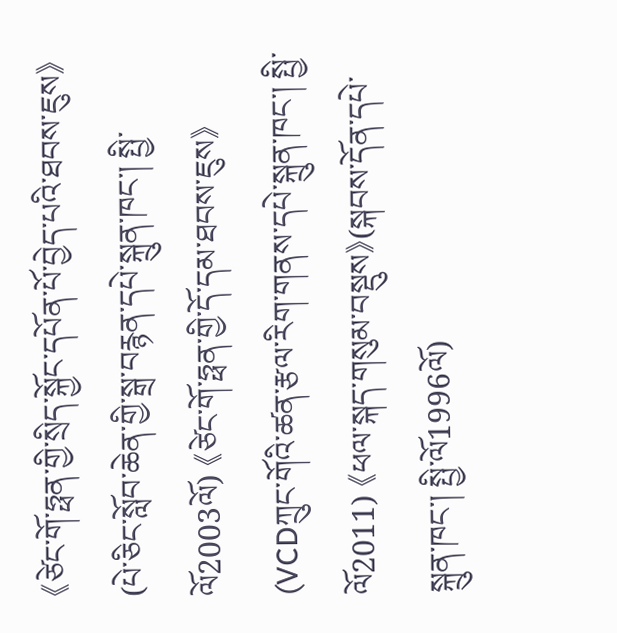《ཙེང་གོ་ཧྥན་གྱི་སྲིད་སྐྱོང་དཔོན་པོ་བྱེད་པའི་ཐབས་ཇུས》(པེ་ཅིང་སློབ་ཆེན་གྱི་སྒྲ་བརྙན་དཔེ་སྐྲུན་ཁང་། སྤྱི་ལོ2003ལོ) 《ཙེང་གོ་ཧྥན་གྱི་དོ་དམ་ཐབས་ཇུས》(VCDཀྲུང་གོའི་ཚན་རྩལ་རིག་གནས་དཔེ་སྐྲུན་ཁང་། སྤྱི་ལོ2011) 《ཕལ་སྐད་གསུམ་བསྡུས》(སྐབས་དོན་དཔེ་སྐྲུན་ཁང་། སྤྱི་ལོ1996ལོ)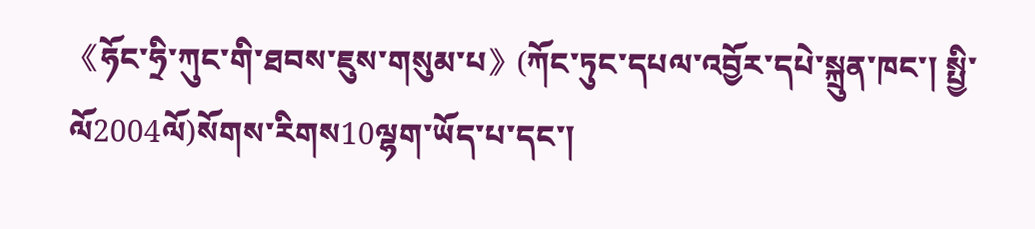《ཧོང་ཧྲི་ཀུང་གི་ཐབས་ཇུས་གསུམ་པ》(ཀོང་ཏུང་དཔལ་འབྱོར་དཔེ་སྐྲུན་ཁང་། སྤྱི་ལོ2004ལོ)སོགས་རིགས10ལྷག་ཡོད་པ་དང་།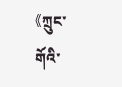《ཀྲུང་གོའི་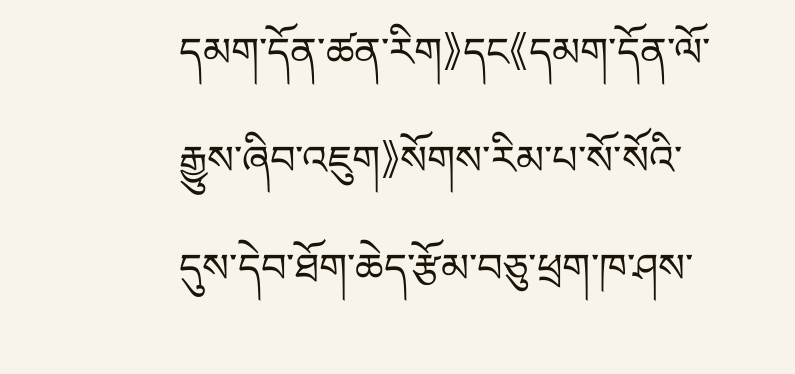དམག་དོན་ཚན་རིག》དང《དམག་དོན་ལོ་རྒྱུས་ཞིབ་འཇུག》སོགས་རིམ་པ་སོ་སོའི་དུས་དེབ་ཐོག་ཆེད་རྩོམ་བཅུ་ཕྲག་ཁ་ཤས་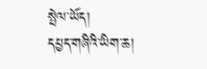སྤེལ་ཡོད།
དཔྱད་གཞིའི་ཡིག་ཆ།